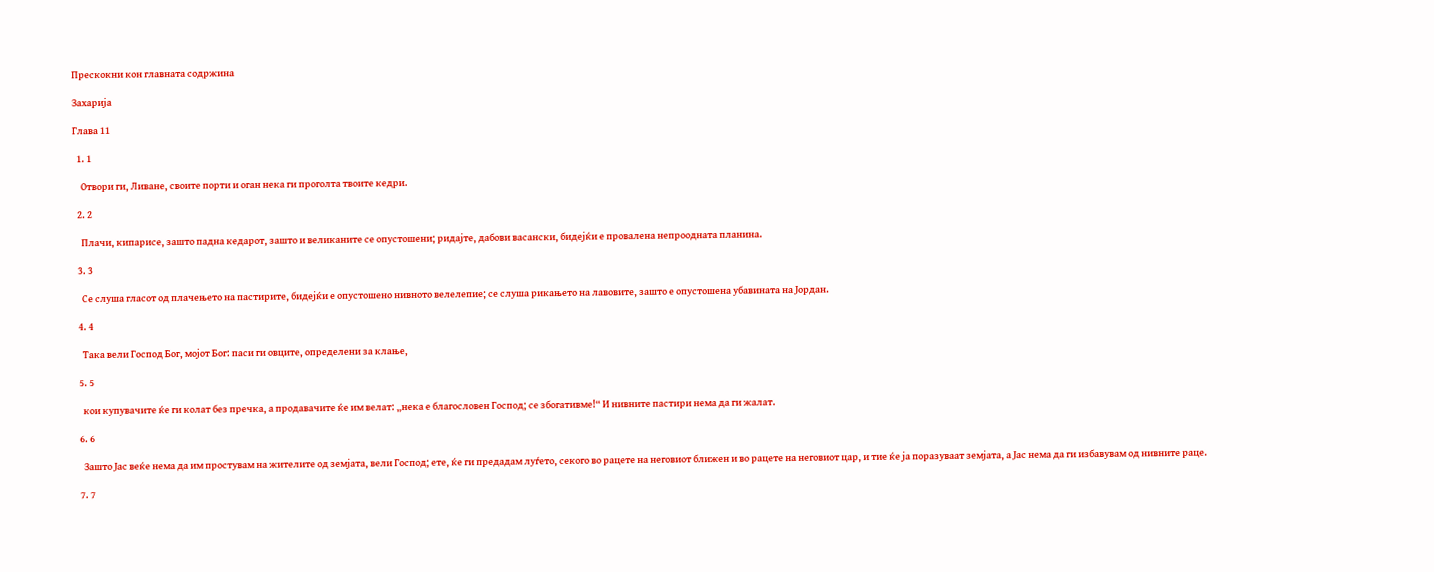Прескокни кон главната содржина

Захарија

Глава 11

  1. 1

    Отвори ги, Ливане, своите порти и оган нека ги проголта твоите кедри.

  2. 2

    Плачи, кипарисе, зашто падна кедарот, зашто и великаните се опустошени; ридајте, дабови васански, бидејќи е провалена непроодната планина.

  3. 3

    Се слуша гласот од плачењето на пастирите, бидејќи е опустошено нивното велелепие; се слуша рикањето на лавовите, зашто е опустошена убавината на Јордан.

  4. 4

    Така вели Господ Бог, мојот Бог: паси ги овците, определени за клање,

  5. 5

    кои купувачите ќе ги колат без пречка, а продавачите ќе им велат: „нека е благословен Господ; се збогативме!“ И нивните пастири нема да ги жалат.

  6. 6

    Зашто Јас веќе нема да им простувам на жителите од земјата, вели Господ; ете, ќе ги предадам луѓето, секого во рацете на неговиот ближен и во рацете на неговиот цар, и тие ќе ја поразуваат земјата, а Јас нема да ги избавувам од нивните раце.

  7. 7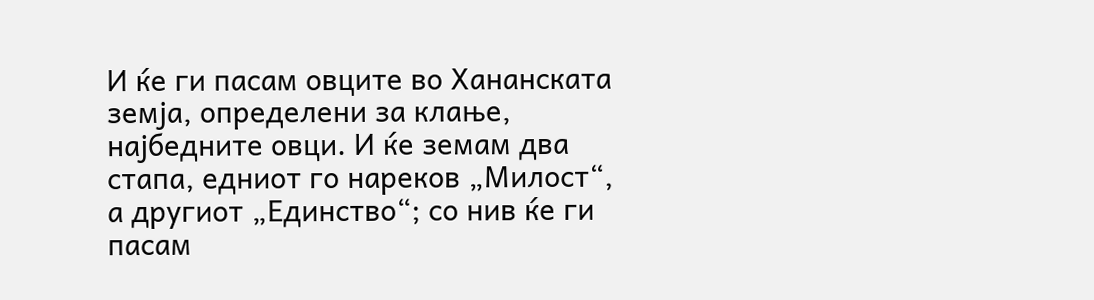И ќе ги пасам овците во Хананската земја, определени за клање, најбедните овци. И ќе земам два стапа, едниот го нареков „Милост“, а другиот „Единство“; со нив ќе ги пасам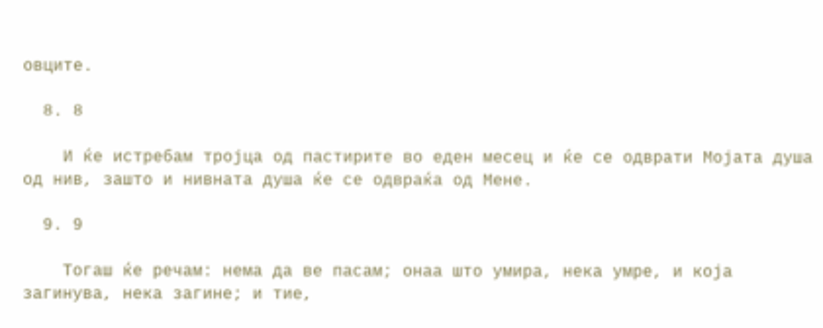овците.

  8. 8

    И ќе истребам тројца од пастирите во еден месец и ќе се одврати Мојата душа од нив, зашто и нивната душа ќе се одвраќа од Мене.

  9. 9

    Тогаш ќе речам: нема да ве пасам; онаа што умира, нека умре, и која загинува, нека загине; и тие,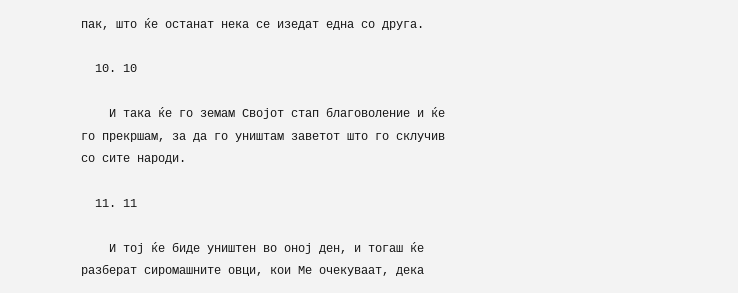пак, што ќе останат нека се изедат една со друга.

  10. 10

    И така ќе го земам Својот стап благоволение и ќе го прекршам, за да го уништам заветот што го склучив со сите народи.

  11. 11

    И тој ќе биде уништен во оној ден, и тогаш ќе разберат сиромашните овци, кои Ме очекуваат, дека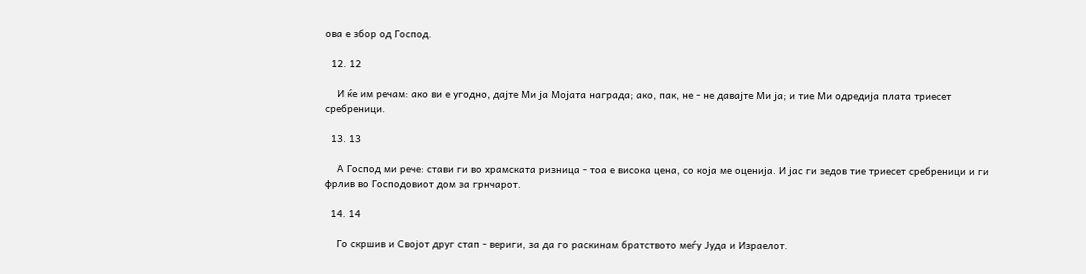ова е збор од Господ.

  12. 12

    И ќе им речам: ако ви е угодно, дајте Ми ја Мојата награда; ако, пак, не - не давајте Ми ја; и тие Ми одредија плата триесет сребреници.

  13. 13

    А Господ ми рече: стави ги во храмската ризница - тоа е висока цена, со која ме оценија. И јас ги зедов тие триесет сребреници и ги фрлив во Господовиот дом за грнчарот.

  14. 14

    Го скршив и Својот друг стап - вериги, за да го раскинам братството меѓу Јуда и Израелот.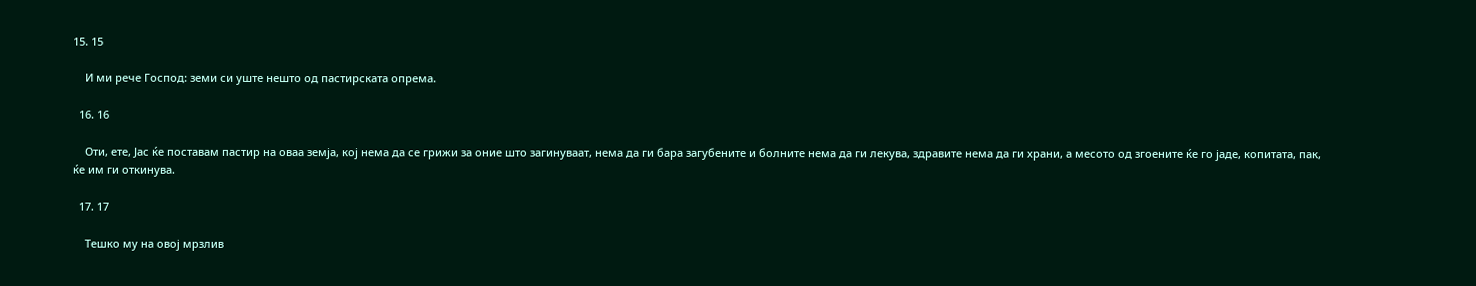15. 15

    И ми рече Господ: земи си уште нешто од пастирската опрема.

  16. 16

    Оти, ете, Јас ќе поставам пастир на оваа земја, кој нема да се грижи за оние што загинуваат, нема да ги бара загубените и болните нема да ги лекува, здравите нема да ги храни, а месото од згоените ќе го јаде, копитата, пак, ќе им ги откинува.

  17. 17

    Тешко му на овој мрзлив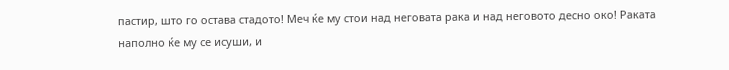пастир, што го остава стадото! Меч ќе му стои над неговата рака и над неговото десно око! Раката наполно ќе му се исуши, и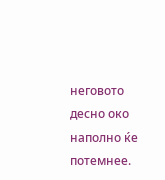неговото десно око наполно ќе потемнее.